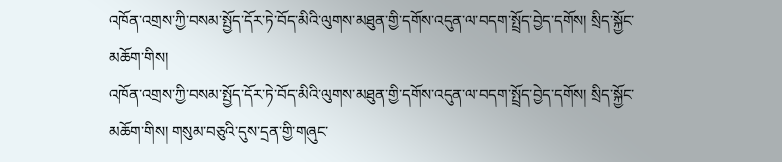འཁོན་འགྲས་ཀྱི་བསམ་སྤྱོད་དོར་ཏེ་བོད་མིའི་ལུགས་མཐུན་གྱི་དགོས་འདུན་ལ་བདག་སྤྲོད་བྱེད་དགོས། སྲིད་སྐྱོང་མཆོག་གིས།
འཁོན་འགྲས་ཀྱི་བསམ་སྤྱོད་དོར་ཏེ་བོད་མིའི་ལུགས་མཐུན་གྱི་དགོས་འདུན་ལ་བདག་སྤྲོད་བྱེད་དགོས། སྲིད་སྐྱོང་མཆོག་གིས། གསུམ་བཅུའི་དུས་དྲན་གྱི་གཞུང་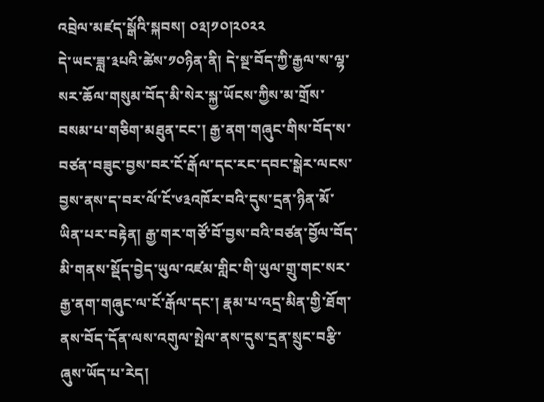འབྲེལ་མཛད་སྒོའི་སྐབས། ༠༣།༡༠།༢༠༢༢
དེ་ཡང་ཟླ་༣པའི་ཚེས་༡༠ཉིན་ནི། དེ་སྔ་བོད་ཀྱི་རྒྱལ་ས་ལྷ་སར་ཆོལ་གསུམ་བོད་མི་སེར་སྐྱ་ཡོངས་ཀྱིས་མ་གྲོས་བསམ་པ་གཅིག་མཐུན་ངང་། རྒྱ་ནག་གཞུང་གིས་བོད་ས་བཙན་བཟུང་བྱས་བར་ངོ་རྒོལ་དང་རང་དབང་སྒེར་ལངས་བྱས་ནས་ད་བར་ལོ་ངོ་༦༣འཁོར་བའི་དུས་དྲན་ཉིན་མོ་ཡིན་པར་བརྟེན། རྒྱ་གར་གཙོ་བོ་བྱས་བའི་བཙན་བྱོལ་བོད་མི་གནས་སྡོད་བྱེད་ཡུལ་འཛམ་གླིང་གི་ཡུལ་གྲུ་གང་སར་རྒྱ་ནག་གཞུང་ལ་ངོ་རྒོལ་དང་། རྣམ་པ་འདྲ་མིན་གྱི་ཐོག་ནས་བོད་དོན་ལས་འགུལ་སྤེལ་ནས་དུས་དྲན་སྲུང་བརྩི་ཞུས་ཡོད་པ་རེད།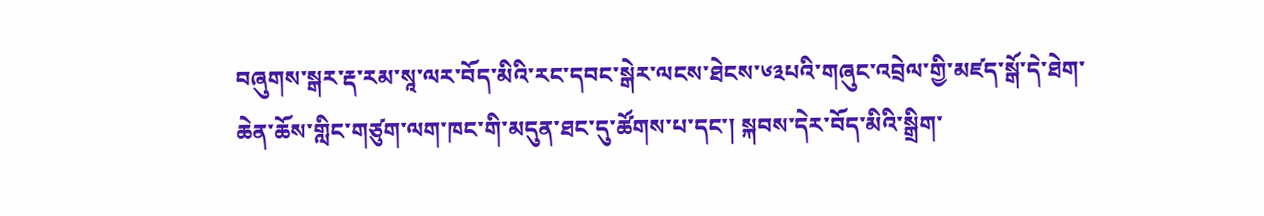བཞུགས་སྒར་རྡ་རམ་སཱ་ལར་བོད་མིའི་རང་དབང་སྒེར་ལངས་ཐེངས་༦༣པའི་གཞུང་འབྲེལ་གྱི་མཛད་སྒོ་དེ་ཐེག་ཆེན་ཆོས་གླིང་གཙུག་ལག་ཁང་གི་མདུན་ཐང་དུ་ཚོགས་པ་དང་། སྐབས་དེར་བོད་མིའི་སྒྲིག་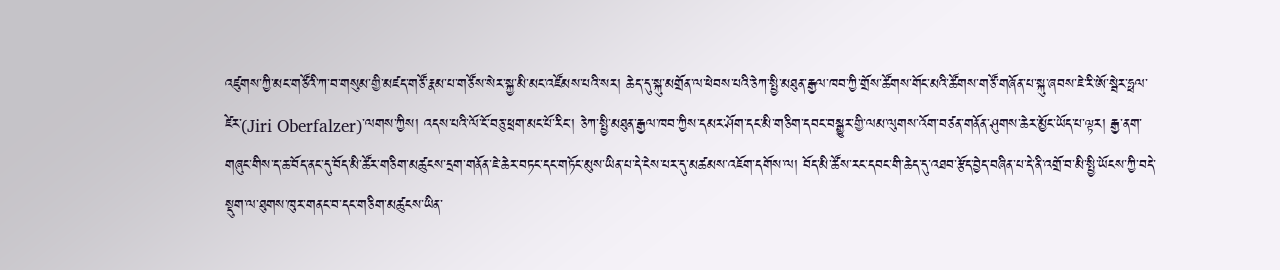འཛུགས་ཀྱི་མང་གཙོའི་ཀ་བ་གསུམ་གྱི་མཛད་གཙོ་རྣམ་པ་གཙོས་སེར་སྐྱ་མི་མང་འཛོམས་པའི་སར། ཆེད་དུ་སྐུ་མགྲོན་ལ་ཕེབས་པའི་ཅེཀ་སྤྱི་མཐུན་རྒྱལ་ཁབ་ཀྱི་གྲོས་ཚོགས་གོང་མའི་ཚོགས་གཙོ་གཞོན་པ་སྐུ་ཞབས་ཇེ་རི་ཨོ་སྦེར་ཧྥལ་ཛེར་(Jiri Oberfalzer)་ལགས་ཀྱིས། འདས་པའི་ལོ་ངོ་བཅུ་ཕྲག་མང་པོ་རིང་། ཅེཀ་སྤྱི་མཐུན་རྒྱལ་ཁབ་ཀྱིས་དམར་ཤོག་དང་མི་གཅིག་དབང་བསྒྱུར་གྱི་ལམ་ལུགས་འོག་བཙན་གནོན་ཤུགས་ཆེར་མྱོང་ཡོད་པ་ལྟར། རྒྱ་ནག་གཞུང་གིས་ད་ཆ་བོད་ནང་དུ་བོད་མི་ཚོར་གཅིག་མཚུངས་དྲག་གནོན་ཇེ་ཆེར་བཏང་དང་གཏོང་མུས་ཡིན་པ་དེ་ངེས་པར་དུ་མཚམས་འཇོག་དགོས་ལ། བོད་མི་ཚོས་རང་དབང་གི་ཆེད་དུ་འཐབ་རྩོད་བྱེད་བཞིན་པ་དེ་ནི་འགྲོ་བ་མི་སྤྱི་ཡོངས་ཀྱི་བདེ་སྡུག་ལ་ཐུགས་ཁུར་གནང་བ་དང་གཅིག་མཚུངས་ཡིན་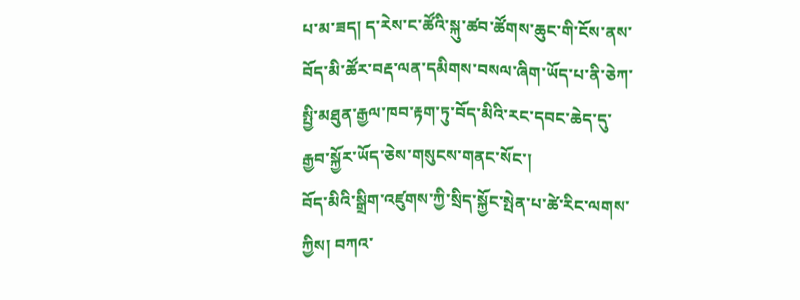པ་མ་ཟད། ད་རེས་ང་ཚོའི་སྐུ་ཚབ་ཚོགས་ཆུང་གི་ངོས་ནས་བོད་མི་ཚོར་བརྡ་ལན་དམིགས་བསལ་ཞིག་ཡོད་པ་ནི་ཅེཀ་སྤྱི་མཐུན་རྒྱལ་ཁབ་རྟག་ཏུ་བོད་མིའི་རང་དབང་ཆེད་དུ་རྒྱབ་སྐྱོར་ཡོད་ཅེས་གསུངས་གནང་སོང་།
བོད་མིའི་སྒྲིག་འཛུགས་ཀྱི་སྲིད་སྐྱོང་སྤེན་པ་ཚེ་རིང་ལགས་ཀྱིས། བཀའ་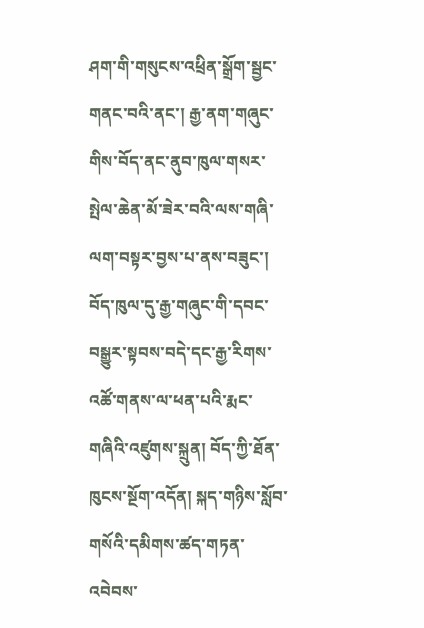ཤག་གི་གསུངས་འཕྲིན་སྒྲོག་སྦྱང་གནང་བའི་ནང་། རྒྱ་ནག་གཞུང་གིས་བོད་ནང་ནུབ་ཁུལ་གསར་སྤེལ་ཆེན་མོ་ཟེར་བའི་ལས་གཞི་ལག་བསྟར་བྱས་པ་ནས་བཟུང་། བོད་ཁུལ་དུ་རྒྱ་གཞུང་གི་དབང་བསྒྱུར་སྟབས་བདེ་དང་རྒྱ་རིགས་འཚོ་གནས་ལ་ཕན་པའི་རྨང་གཞིའི་འཛུགས་སྐྲུན། བོད་ཀྱི་ཐོན་ཁུངས་སྔོག་འདོན། སྐད་གཉིས་སློབ་གསོའི་དམིགས་ཚད་གཏན་འབེབས་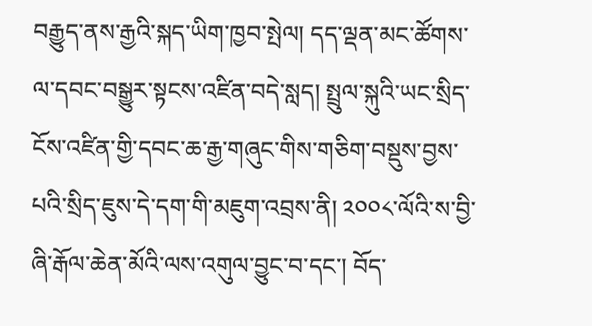བརྒྱུད་ནས་རྒྱའི་སྐད་ཡིག་ཁྱབ་སྤེལ། དད་ལྡན་མང་ཚོགས་ལ་དབང་བསྒྱུར་སྟངས་འཛིན་བདེ་སླད། སྤྲུལ་སྐུའི་ཡང་སྲིད་ངོས་འཛིན་གྱི་དབང་ཆ་རྒྱ་གཞུང་གིས་གཅིག་བསྡུས་བྱས་པའི་སྲིད་ཇུས་དེ་དག་གི་མཇུག་འབྲས་ནི། ༢༠༠༨་ལོའི་ས་བྱི་ཞི་རྒོལ་ཆེན་མོའི་ལས་འགུལ་བྱུང་བ་དང་། བོད་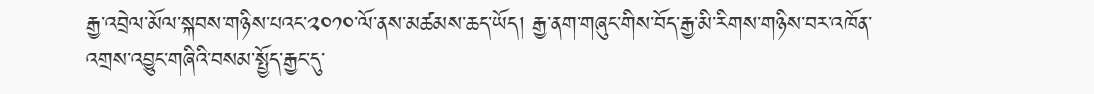རྒྱ་འབྲེལ་མོལ་སྐབས་གཉིས་པའང་༢༠༡༠་ལོ་ནས་མཚམས་ཆད་ཡོད། རྒྱ་ནག་གཞུང་གིས་བོད་རྒྱ་མི་རིགས་གཉིས་བར་འཁོན་འགྲས་འབྱུང་གཞིའི་བསམ་སྤྱོད་རྒྱང་དུ་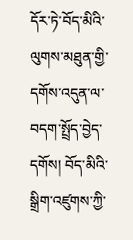དོར་ཏེ་བོད་མིའི་ལུགས་མཐུན་གྱི་དགོས་འདུན་ལ་བདག་སྤྲོད་བྱེད་དགོས། བོད་མིའི་སྒྲིག་འཛུགས་ཀྱི་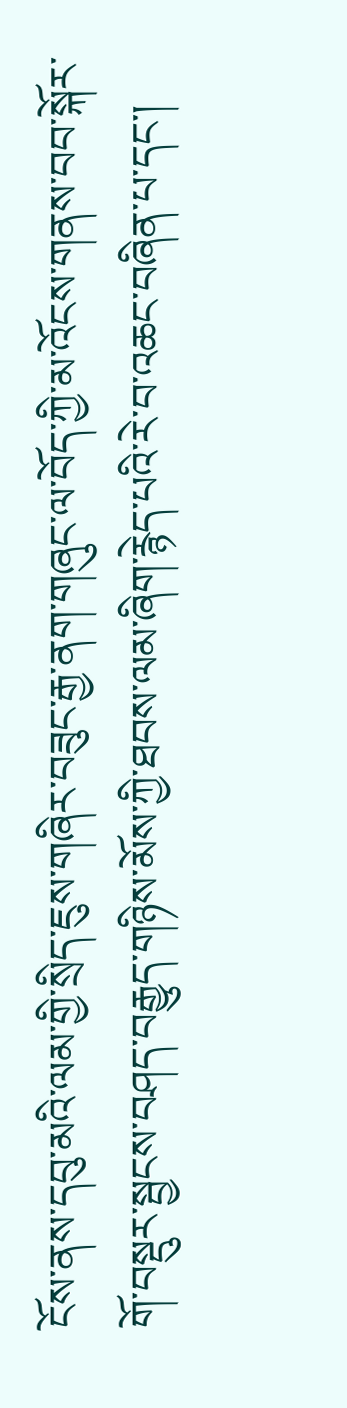ངོས་ནས་དབུ་མའི་ལམ་གྱི་སྲིད་ཇུས་གཞིར་བཟུང་རྒྱ་ནག་གཞུང་ལ་བོད་ཀྱི་མ་འོངས་གནས་བབ་སྐོར་གོ་བསྡུར་སྦྱངས་བཤད་བརྒྱུད་གཉིས་མོས་ཀྱི་ཐབས་ལམ་ཞིག་རྙེད་པའི་རེ་བ་འཆང་བཞིན་པ་དང་།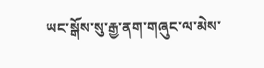ཡང་སྒོས་སུ་རྒྱ་ནག་གཞུང་ལ་མེས་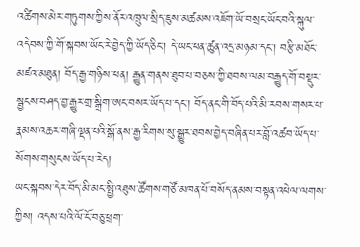འཚིགས་མེར་གཏུགས་ཀྱིས་ནོར་འཁྲུལ་སྲིད་ཇུས་མཚམས་འཇོག་ཡོ་བསྲང་ཡོང་བའི་སྐུལ་འདེབས་ཀྱི་གོ་སྐབས་ཡོང་རེ་བྱེད་ཀྱི་ཡོད་ཅིང་། དེ་ཡང་ཕན་ཚུན་འདྲ་མཉམ་དང་། བརྩི་མཐོང་མཛའ་མཐུན། བོད་རྒྱ་གཉིས་ཕན། རྒྱུན་གནས་ཐུབ་པ་བཅས་ཀྱི་ཐབས་ལམ་བརྒྱུད་གོ་བསྡུར་སྦྱངས་བཤད་བྱ་རྒྱུར་གྲ་སྒྲིག་ཨང་བསར་ཡོད་པ་དང་། བོད་ནང་གི་བོད་པའི་མི་རབས་གསར་པ་རྣམས་འཆར་གཞི་ལྡན་པའི་སྒོ་ནས་རྒྱ་རིགས་སུ་སྒྱུར་ཐབས་བྱེད་བཞིན་པར་བློ་འཚབ་ཡོད་པ་སོགས་གསུངས་ཡོད་པ་རེད།
ཡང་སྐབས་དེར་བོད་མི་མང་སྤྱི་འཐུས་ཚོགས་གཙོ་མཁན་པོ་བསོད་ནམས་བསྟན་འཕེལ་ལགས་ཀྱིས། འདས་པའི་ལོ་ངོ་བཅུ་ཕྲག་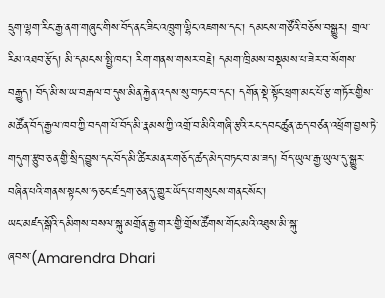དྲུག་ལྷག་རིང་རྒྱ་ནག་གཞུང་གིས་བོད་ནང་ཟིང་འཁྲུག་ལྷིང་འཇགས་དང་། དམངས་གཙོའི་བཅོས་བསྒྱུར། གྲལ་རིམ་འཐབ་རྩོད། མི་དམངས་སྤྱི་ཁང་། རིག་གནས་གསར་བརྗེ། དམག་ཁྲིམས་བསྡམས་པ་ཟེར་བ་སོགས་བརྒྱུད། བོད་མི་ས་ཡ་བརྒལ་བ་དུས་མིན་རྐྱེན་འདས་སུ་བཏང་བ་དང་། དགོན་སྡེ་སྟོང་ཕྲག་མང་པོ་རྩ་གཏོར་གྱིས་མཚོན་བོད་རྒྱལ་ཁབ་ཀྱི་བདག་པོ་བོད་མི་རྣམས་ཀྱི་འགྲོ་བ་མིའི་གཞི་རྩའི་རང་དབང་ཚུན་ཆད་བཙན་འཕྲོག་བྱས་ཏེ་གདུག་རྩུབ་ཅན་གྱི་སྲིད་བྱུས་དང་བོད་མི་ཚིར་མནར་གཅོད་ཚད་མེད་བཏང་བ་མ་ཟད། བོད་ཡུལ་རྒྱ་ཡུལ་དུ་སྒྱུར་བཞིན་པའི་གནས་སྟངས་ཧ་ཅང་ཛ་དྲག་ཅན་དུ་གྱུར་ཡོད་པ་གསུངས་གནང་སོང་།
ཡང་མཛད་སྒོའི་དམིགས་བསལ་སྐུ་མགྲོན་རྒྱ་གར་གྱི་གྲོས་ཚོགས་གོང་མའི་འཐུས་མི་སྐུ་ཞབས་(Amarendra Dhari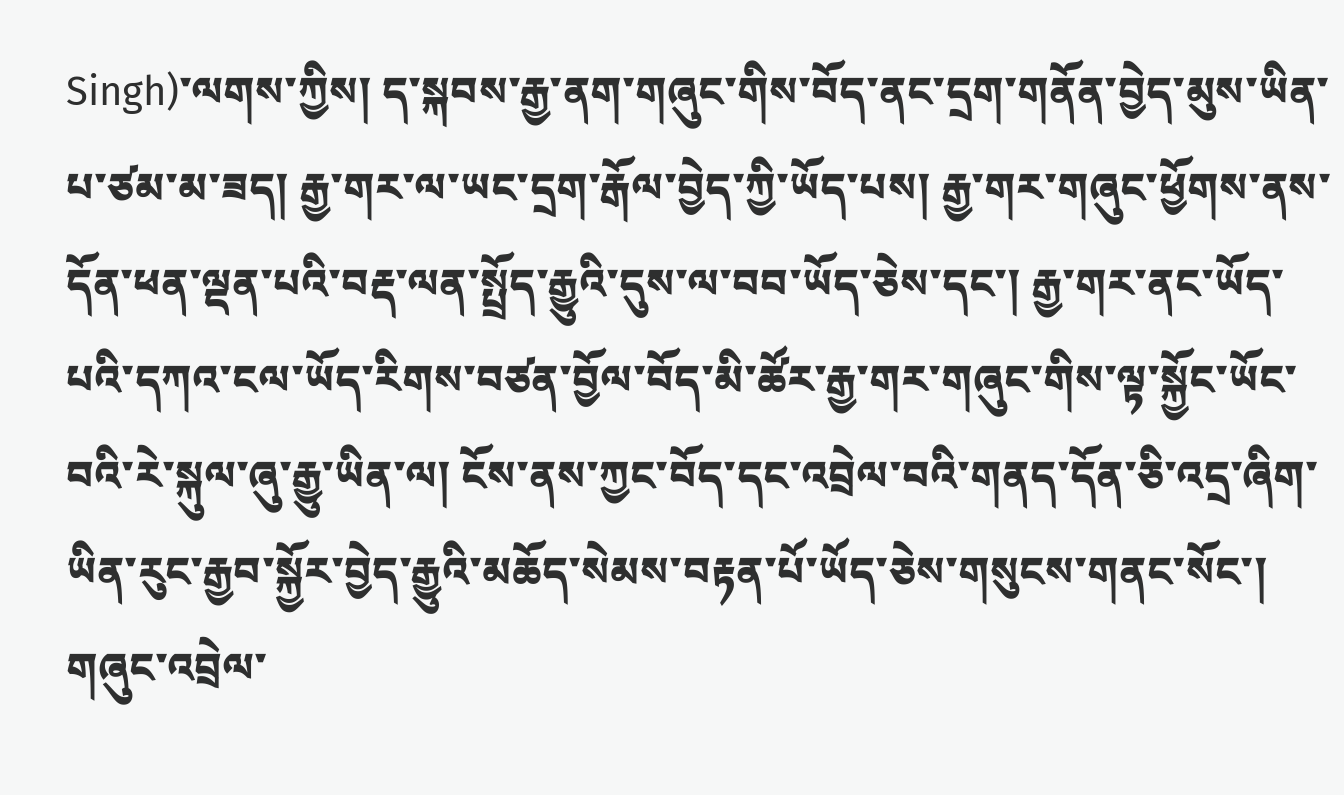Singh)་ལགས་ཀྱིས། ད་སྐབས་རྒྱ་ནག་གཞུང་གིས་བོད་ནང་དྲག་གནོན་བྱེད་མུས་ཡིན་པ་ཙམ་མ་ཟད། རྒྱ་གར་ལ་ཡང་དྲག་རྒོལ་བྱེད་ཀྱི་ཡོད་པས། རྒྱ་གར་གཞུང་ཕྱོགས་ནས་དོན་ཕན་ལྡན་པའི་བརྡ་ལན་སྤྲོད་རྒྱུའི་དུས་ལ་བབ་ཡོད་ཅེས་དང་། རྒྱ་གར་ནང་ཡོད་པའི་དཀའ་ངལ་ཡོད་རིགས་བཙན་བྱོལ་བོད་མི་ཚོར་རྒྱ་གར་གཞུང་གིས་ལྟ་སྐྱོང་ཡོང་བའི་རེ་སྐུལ་ཞུ་རྒྱུ་ཡིན་ལ། ངོས་ནས་ཀྱང་བོད་དང་འབྲེལ་བའི་གནད་དོན་ཅི་འདྲ་ཞིག་ཡིན་རུང་རྒྱབ་སྐྱོར་བྱེད་རྒྱུའི་མཆོད་སེམས་བརྟན་པོ་ཡོད་ཅེས་གསུངས་གནང་སོང་།
གཞུང་འབྲེལ་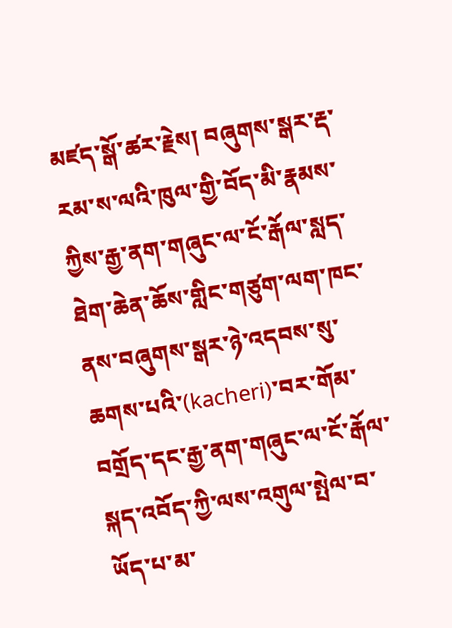མཛད་སྒོ་ཚར་རྗེས། བཞུགས་སྒར་རྡ་རམ་ས་ལའི་ཁུལ་གྱི་བོད་མི་རྣམས་ཀྱིས་རྒྱ་ནག་གཞུང་ལ་ངོ་རྒོལ་སླད་ཐེག་ཆེན་ཆོས་གླིང་གཙུག་ལག་ཁང་ནས་བཞུགས་སྒར་ཉེ་འདབས་སུ་ཆགས་པའི་(kacheri)་བར་གོམ་བགྲོད་དང་རྒྱ་ནག་གཞུང་ལ་ངོ་རྒོལ་སྐད་འབོད་ཀྱི་ལས་འགུལ་སྤེལ་བ་ཡོད་པ་མ་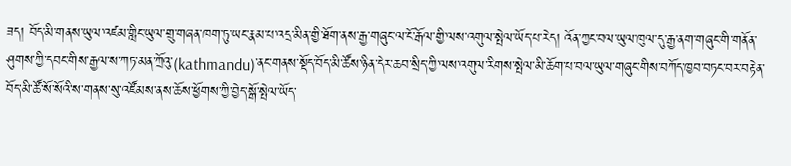ཟད། བོད་མི་གནས་ཡུལ་འཛམ་གླིང་ཡུལ་གྲུ་གཞན་ཁག་ཏུ་ཡང་རྣམ་པ་འདྲ་མིན་གྱི་ཐོག་ནས་རྒྱ་གཞུང་ལ་ངོ་རྒོལ་གྱི་ལས་འགུལ་སྤེལ་ཡོད་པ་རེད། འོན་ཀྱང་བལ་ཡུལ་ཁུལ་དུ་རྒྱ་ནག་གཞུང་གི་གནོན་ཤུགས་ཀྱི་དབང་གིས་རྒྱལ་ས་ཀཏ་མན་ཀྲོའུ་(kathmandu)་ནང་གནས་སྡོད་བོད་མི་ཚོས་ཉིན་དེར་ཆབ་སྲིད་ཀྱི་ལས་འགུལ་རིགས་སྤེལ་མི་ཆོག་པ་བལ་ཡུལ་གཞུང་གིས་བཀོད་ཁྱབ་བཏང་བར་བརྟེན་བོད་མི་ཚོ་སོ་སོའི་ས་གནས་སུ་འཛོམས་ནས་ཆོས་ཕྱོགས་ཀྱི་བྱེད་སྒོ་སྤེལ་ཡོད་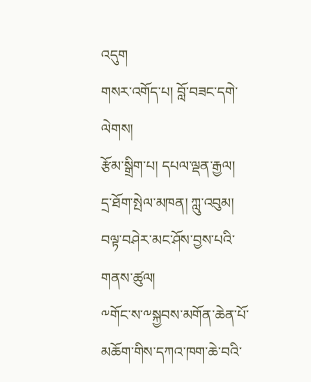འདུག
གསར་འགོད་པ། བློ་བཟང་དགེ་ལེགས།
རྩོམ་སྒྲིག་པ། དཔལ་ལྡན་རྒྱལ།
དྲ་ཐོག་སྤེལ་མཁན། ཀླུ་འབུམ།
བལྟ་བཤེར་མང་ཤོས་བྱས་པའི་གནས་ཚུལ།
༸གོང་ས་༸སྐྱབས་མགོན་ཆེན་པོ་མཆོག་གིས་དཀའ་ཁག་ཆེ་བའི་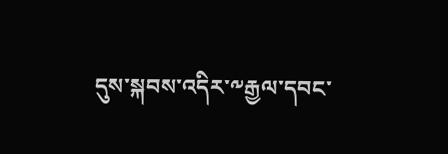དུས་སྐབས་འདིར་༸རྒྱལ་དབང་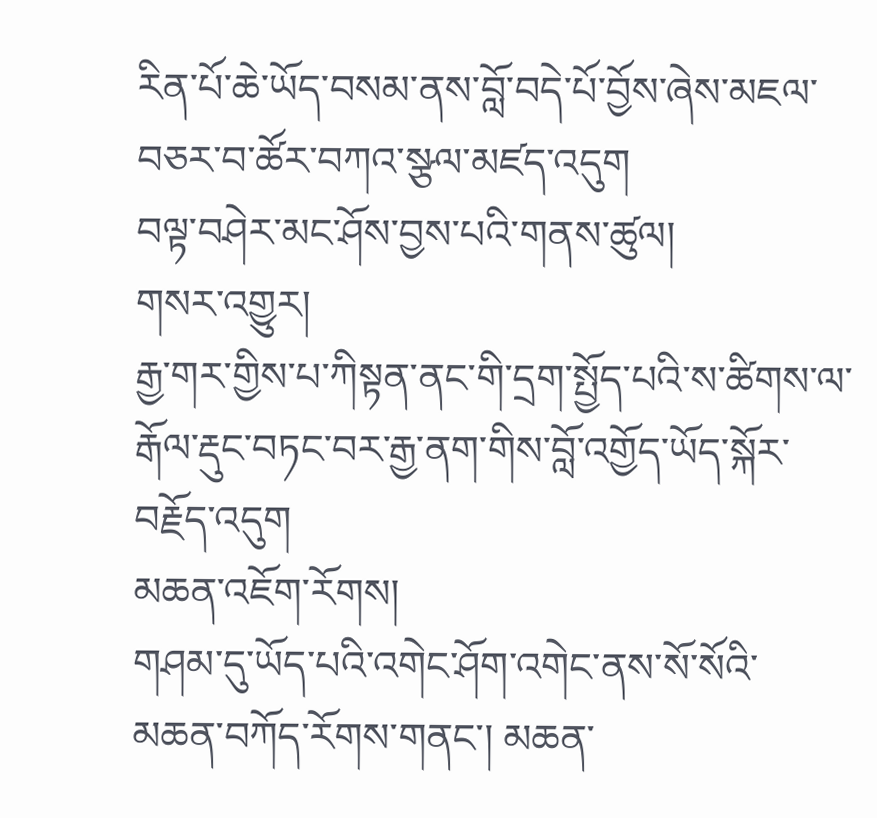རིན་པོ་ཆེ་ཡོད་བསམ་ནས་བློ་བདེ་པོ་བྱོས་ཞེས་མཇལ་བཅར་བ་ཚོར་བཀའ་སྩལ་མཛད་འདུག
བལྟ་བཤེར་མང་ཤོས་བྱས་པའི་གནས་ཚུལ།
གསར་འགྱུར།
རྒྱ་གར་གྱིས་པ་ཀིསྟན་ནང་གི་དྲག་སྤྱོད་པའི་ས་ཚིགས་ལ་རྒོལ་རྡུང་བཏང་བར་རྒྱ་ནག་གིས་བློ་འགྱོད་ཡོད་སྐོར་བརྗོད་འདུག
མཆན་འཇོག་རོགས།
གཤམ་དུ་ཡོད་པའི་འགེང་ཤོག་འགེང་ནས་སོ་སོའི་མཆན་བཀོད་རོགས་གནང་། མཆན་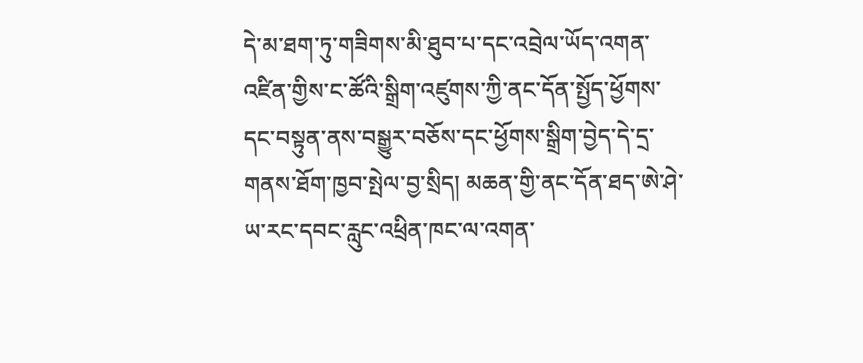དེ་མ་ཐག་ཏུ་གཟིགས་མི་ཐུབ་པ་དང་འབྲེལ་ཡོད་འགན་འཛིན་གྱིས་ང་ཚོའི་སྒྲིག་འཛུགས་ཀྱི་ནང་དོན་སྤྱོད་ཕྱོགས་དང་བསྟུན་ནས་བསྒྱུར་བཅོས་དང་ཕྱོགས་སྒྲིག་བྱེད་དེ་དྲ་གནས་ཐོག་ཁྱབ་སྤེལ་བྱ་སྲིད། མཆན་གྱི་ནང་དོན་ཐད་ཨེ་ཤེ་ཡ་རང་དབང་རླུང་འཕྲིན་ཁང་ལ་འགན་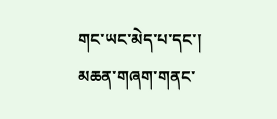གང་ཡང་མེད་པ་དང་། མཆན་གཞག་གནང་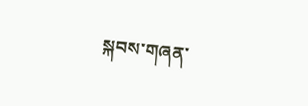སྐབས་གཞན་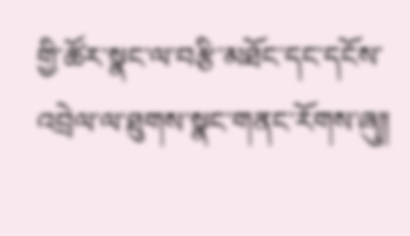གྱི་ཚོར་སྣང་ལ་བརྩི་མཐོང་དང་དངོས་འབྲེལ་ལ་ཐུགས་སྣང་གནང་རོགས་ཞུ༎